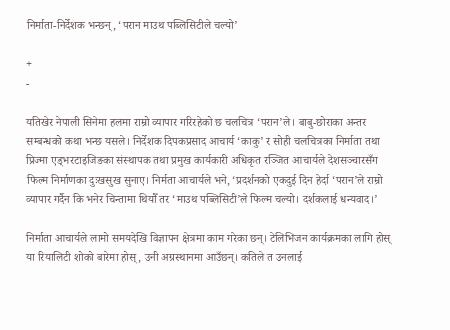निर्माता-निर्देशक भन्छन्, ‘परान माउथ पब्लिसिटीले चल्यो’

+
-

यतिखेर नेपाली सिनेमा हलमा राम्रो व्यापार गरिरहेको छ चलचित्र ‘परान’ले। बाबु-छोराका अन्तर सम्बन्धको कथा भन्छ यसले। निर्देशक दिपकप्रसाद आचार्य ‘काकु’ र सोही चलचित्रका निर्माता तथा प्रिज्मा एड्भरटाइजिङका संस्थापक तथा प्रमुख कार्यकारी अधिकृत रञ्जित आचार्यले देशसञ्चारसँग फिल्म निर्माणका दुःखसुख सुनाए। निर्मता आचार्यले भने, ‘प्रदर्शनको एकदुई दिन हेर्दा ‘परान’ले राम्रो व्यापार गर्दैन कि भनेर चिन्तामा थियौँ तर ‘माउथ पब्लिसिटी’ले फिल्म चल्यो। दर्शकलाई धन्यवाद।’

निर्माता आचार्यले लामो समयदेखि विज्ञापन क्षेत्रमा काम गरेका छन्। टेलिभिजन कार्यक्रमका लागि होस् या रियालिटी शोको बारेमा होस्, उनी अग्रस्थानमा आउँछन्। कतिले त उनलाई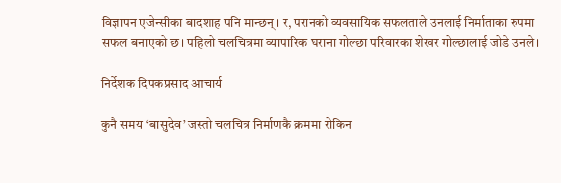विज्ञापन एजेन्सीका बादशाह पनि मान्छन्। र, परानको व्यवसायिक सफलताले उनलाई निर्माताका रुपमा सफल बनाएको छ। पहिलो चलचित्रमा व्यापारिक घराना गोल्छा परिवारका शेखर गोल्छालाई जोडे उनले।

निर्देशक दिपकप्रसाद आचार्य

कुनै समय ‘बासुदेव’ जस्तो चलचित्र निर्माणकै क्रममा रोकिन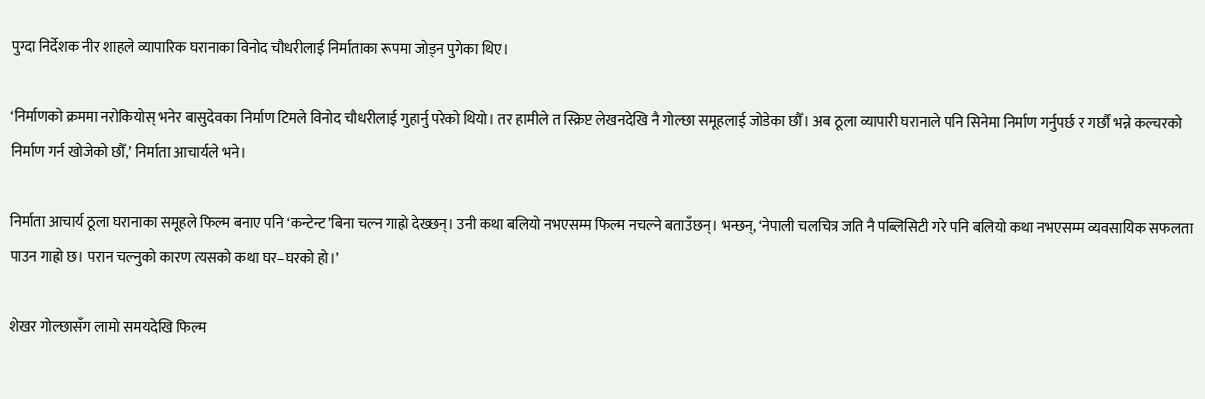पुग्दा निर्देशक नीर शाहले व्यापारिक घरानाका विनोद चौधरीलाई निर्माताका रूपमा जोड्न पुगेका थिए।

‘निर्माणको क्रममा नरोकियोस् भनेर बासुदेवका निर्माण टिमले विनोद चौधरीलाई गुहार्नु परेको थियो। तर हामीले त स्क्रिप्ट लेखनदेखि नै गोल्छा समूहलाई जोडेका छौँ। अब ठूला व्यापारी घरानाले पनि सिनेमा निर्माण गर्नुपर्छ र गर्छौँ भन्ने कल्चरको निर्माण गर्न खोजेको छौँ,’ निर्माता आचार्यले भने।

निर्माता आचार्य ठूला घरानाका समूहले फिल्म बनाए पनि ‘कन्टेन्ट’बिना चल्न गाह्रो देख्छन्। उनी कथा बलियो नभएसम्म फिल्म नचल्ने बताउँछन्। भन्छन्, ‘नेपाली चलचित्र जति नै पब्लिसिटी गरे पनि बलियो कथा नभएसम्म व्यवसायिक सफलता पाउन गाह्रो छ। परान चल्नुको कारण त्यसको कथा घर–घरको हो।’

शेखर गोल्छासँग लामो समयदेखि फिल्म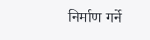निर्माण गर्ने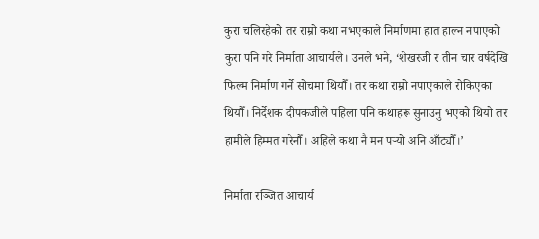कुरा चलिरहेको तर राम्रो कथा नभएकाले निर्माणमा हात हाल्न नपाएको कुरा पनि गरे निर्माता आचार्यले। उनले भने, ‘शेखरजी र तीन चार वर्षदेखि फिल्म निर्माण गर्ने सोचमा थियौँ। तर कथा राम्रो नपाएकाले रोकिएका थियौँ। निर्देशक दीपकजीले पहिला पनि कथाहरू सुनाउनु भएको थियो तर हामीले हिम्मत गरेनौँ। अहिले कथा नै मन पर्‍यो अनि आँट्यौँ।’

निर्माता रञ्जित आचार्य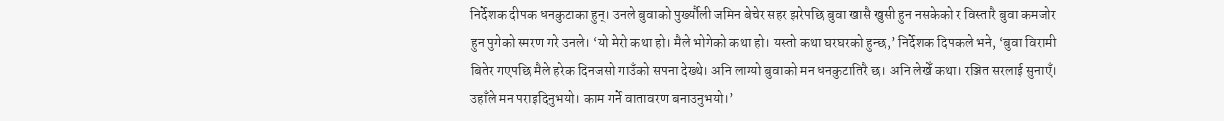निर्देशक दीपक धनकुटाका हुन्। उनले बुवाको पुर्ख्यौली जमिन बेचेर सहर झरेपछि बुवा खासै खुसी हुन नसकेको र विस्तारै बुवा कमजोर हुन पुगेको स्मरण गरे उनले। ‘यो मेरो कथा हो। मैले भोगेको कथा हो। यस्तो कथा घरघरको हुन्छ,’ निर्देशक दिपकले भने, ‘बुवा विरामी बितेर गएपछि मैले हरेक दिनजसो गाउँको सपना देख्थे। अनि लाग्यो बुवाको मन धनकुटातिरै छ। अनि लेखेँ कथा। रञ्जित सरलाई सुनाएँ। उहाँले मन पराइदिनुभयो। काम गर्ने वातावरण बनाउनुभयो।’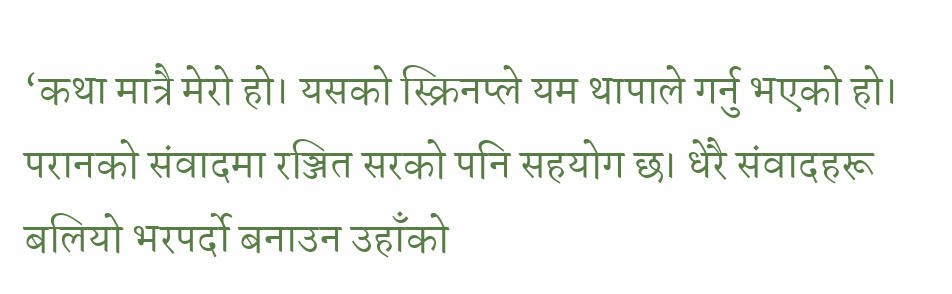‘कथा मात्रै मेरो हो। यसको स्क्रिनप्ले यम थापाले गर्नु भएको हो। परानको संवादमा रञ्जित सरको पनि सहयोग छ। धेरै संवादहरू बलियो भरपर्दो बनाउन उहाँको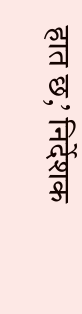हात छ,’ निर्देशक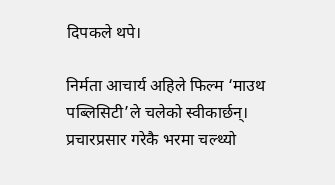दिपकले थपे।

निर्मता आचार्य अहिले फिल्म ‘माउथ पब्लिसिटी’ले चलेको स्वीकार्छन्। प्रचारप्रसार गरेकै भरमा चल्थ्यो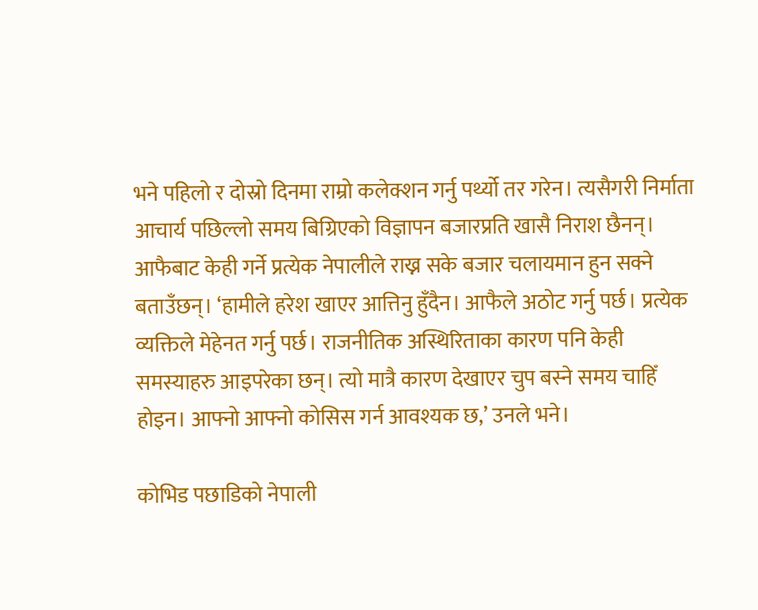भने पहिलो र दोस्रो दिनमा राम्रो कलेक्शन गर्नु पर्थ्यो तर गरेन। त्यसैगरी निर्माता आचार्य पछिल्लो समय बिग्रिएको विज्ञापन बजारप्रति खासै निराश छैनन्। आफैबाट केही गर्ने प्रत्येक नेपालीले राख्न सके बजार चलायमान हुन सक्ने बताउँछन्। ‘हामीले हरेश खाएर आत्तिनु हुँदैन। आफैले अठोट गर्नु पर्छ। प्रत्येक व्यक्तिले मेहेनत गर्नु पर्छ। राजनीतिक अस्थिरिताका कारण पनि केही समस्याहरु आइपरेका छन्। त्यो मात्रै कारण देखाएर चुप बस्ने समय चाहिँ होइन। आफ्नो आफ्नो कोसिस गर्न आवश्यक छ,’ उनले भने।

कोभिड पछाडिको नेपाली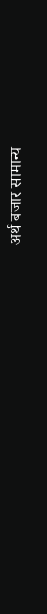अर्थ बजार सामान्य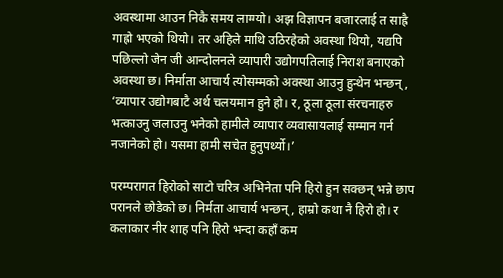अवस्थामा आउन निकै समय लाग्ग्यो। अझ विज्ञापन बजारलाई त साह्रै गाह्रो भएको थियो। तर अहिले माथि उठिरहेको अवस्था थियो, यद्यपि  पछिल्लो जेन जी आन्दोलनले व्यापारी उद्योगपतिलाई निराश बनाएको अवस्था छ। निर्माता आचार्य त्योसम्मको अवस्था आउनु हुन्थेन भन्छन्, ‘व्यापार उद्योगबाटै अर्थ चलयमान हुने हो। र, ठूला ठूला संरचनाहरु भत्काउनु जलाउनु भनेको हामीले व्यापार व्यवासायलाई सम्मान गर्न नजानेको हो। यसमा हामी सचेत हुनुपर्थ्यो।’

परम्परागत हिरोको साटो चरित्र अभिनेता पनि हिरो हुन सक्छन् भन्ने छाप परानले छोडेको छ। निर्मता आचार्य भन्छन्, हाम्रो कथा नै हिरो हो। र कलाकार नीर शाह पनि हिरो भन्दा कहाँ कम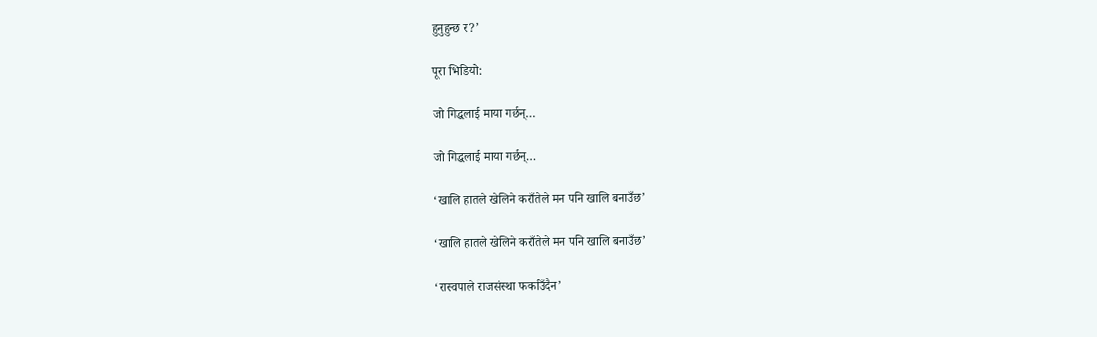हुनुहुन्छ र?’

पूरा भिडियो:

जो गिद्धलाई माया गर्छन्…

जो गिद्धलाई माया गर्छन्…

‘खालि हातले खेलिने कराँतेले मन पनि खालि बनाउँछ’

‘खालि हातले खेलिने कराँतेले मन पनि खालि बनाउँछ’

‘रास्वपाले राजसंस्था फर्काउँदैन’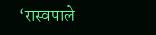‘रास्वपाले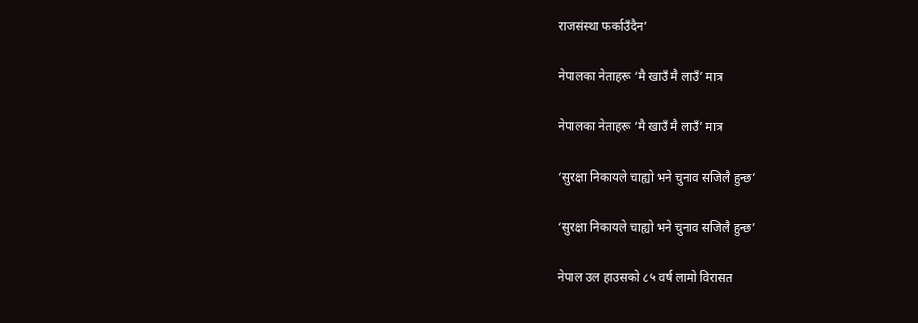राजसंस्था फर्काउँदैन’

नेपालका नेताहरू ‘मै खाउँ मै लाउँ’ मात्र

नेपालका नेताहरू ‘मै खाउँ मै लाउँ’ मात्र

‘सुरक्षा निकायले चाह्यो भने चुनाव सजिलै हुन्छ’

‘सुरक्षा निकायले चाह्यो भने चुनाव सजिलै हुन्छ’

नेपाल उल हाउसको ८५ वर्ष लामो विरासत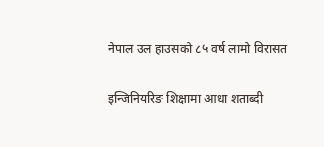नेपाल उल हाउसको ८५ वर्ष लामो विरासत

इन्जिनियरिङ शिक्षामा आधा शताब्दी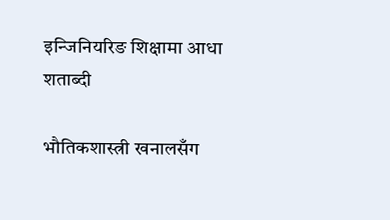इन्जिनियरिङ शिक्षामा आधा शताब्दी

भौतिकशास्त्री खनालसँग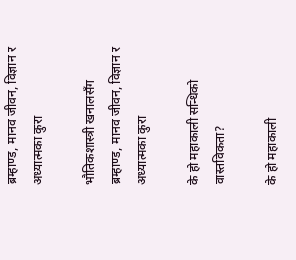ब्रम्हाण्ड, मानव जीवन, विज्ञान र अध्यात्मका कुरा

भौतिकशास्त्री खनालसँग ब्रम्हाण्ड, मानव जीवन, विज्ञान र अध्यात्मका कुरा

के हो महाकाली सन्धिको वास्तविकता?

के हो महाकाली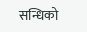सन्धिको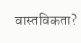वास्तविकता?